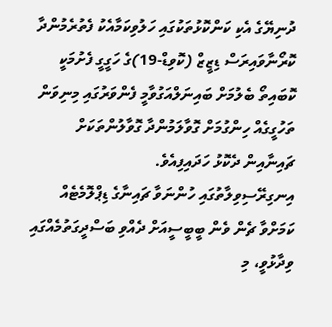ދުނިޔޭގެ އެކި ކަންކޮޅުތަކުގައި ހަލުވިކަމާއެކު ފެތުރެމުންދާ ކޮރޯނާވައިރަސް ޑިޒީޒް (ކޮވިޑް-19)ގެ ހަގީގީ ފެށުމަކީ ކޮބައިތޯ ބެލުމަށް ބައިނަލްއަގުވާމީ ފެންވަރުގައި މިނިވަން ތަހުގީގެއް ހިންގުމަށް ގޮވާލަމުންދާ ގޮވާލުންތަކަށް ޗައިނާއިން ދެކޮޅު ހަދައިފިއެވެ.
އިނގިރޭސިވިލާތުގައި ހުންނަވާ ޗައިނާގެ ޑިޕްލޮމެޓެއް ކަމަށްވާ ޗެން ވެން ބީބީސީއަށް ދެއްވި ބަސްދީގަތުމެއްގައި ވިދާޅުވީ، މި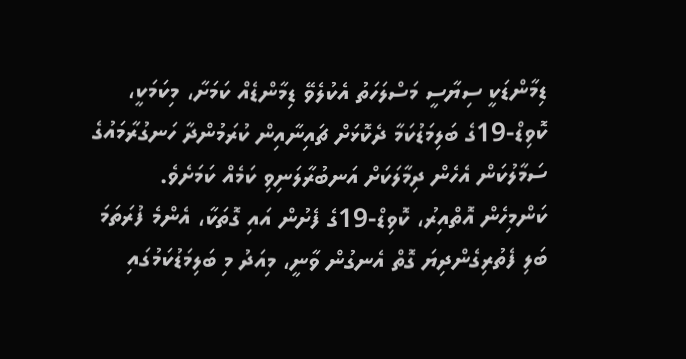ޑިމާންޑަކީ ސިޔާސީ މަސްލަހަތު އެކުލެވޭ ޑިމާންޑެއް ކަމަށާ، މިކަމަކީ، ކޮވިޑް-19ގެ ބަލިމަޑުކަމާ ދެކޮޅަށް ޗައިނާއިން ކުރަމުންދާ ހަނގުރާމައުގެ ސަމާލުކަން އެހެން ދިމާލަކަށް އަނބުރާލަނިވި ކަމެއް ކަމަށެވެ.
ކަންމިހެން އޮތްއިރު، ކޮވިޑް-19ގެ ފެށުން އައި ގޮތަކާ، އެންމެ ފުރަތަމަ ބަލި ފެތުރިގެންދިޔަ ގޮތް އެނގުން ވާނީ، މިއަދު މި ބަލިމަޑުކަމުގައި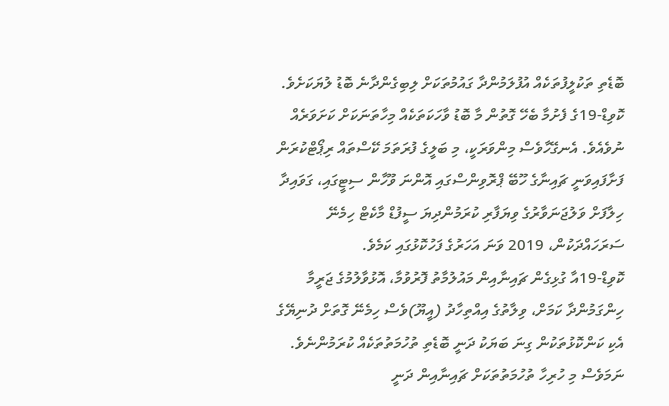ބޮޑެތި ތަކުލީފުތަކެއް އުފުލަމުންދާ ގައުމުތަކަށް ލިބިގެންދާނެ ބޮޑު ލުޔަކަށެވެ.
ކޮވިޑް-19ގެ ފެށުމާ ބެހޭ ގޮތުން މާ ބޮޑު ވާހަކަތަކެއް މިހާތަނަކަށް ކަށަވަރެއް ނުވެއެވެ. އެނގޭހާވެސް މިންވަރަކީ، މި ބަލީގެ ފުރަތަމަ ކޭސްތައް ރިޕޯޓްކުރަން ފަށާފައިވަނީ ޗައިނާގެ ހޫބޭ ޕްރޮވިންސްގައި އޮންނަ ވޫހާން ސިޓީގައި، ގަވައިދާ ހިލާފަށް ވަލުޖަނަވާރުގެ ވިޔަފާރި ކުރަމުންދިޔަ ސީފުޑް މާކެޓް ހިމެނޭ ސަރަހައްދަކުން، 2019 ވަނަ އަހަރުގެ ފަހުކޮޅުގައި ކަމެވެ.
ކޮވިޑް-19އާ ގުޅިގެން ޗައިނާއިން މައުލުމާތު ފޮރުވުމާ، އޮޅުވާލުމުގެ ޖަރީމާ ހިންގަމުންދާ ކަމަށް، ވިލާތުގެ އިއްތިހާދު (އީޔޫ)ވެސް ހިމެނޭ ގޮތަށް ދުނިޔޭގެ އެކި ކަންކޮޅުތަކުން ގިނަ ބަޔަކު ދަނީ ބޮޑެތި ތުހުމަތުތަކެއް ކުރަމުންނެވެ. ނަމަވެސް މި ހުރިހާ ތުހުމަތުތަކަށް ޗައިނާއިން ދަނީ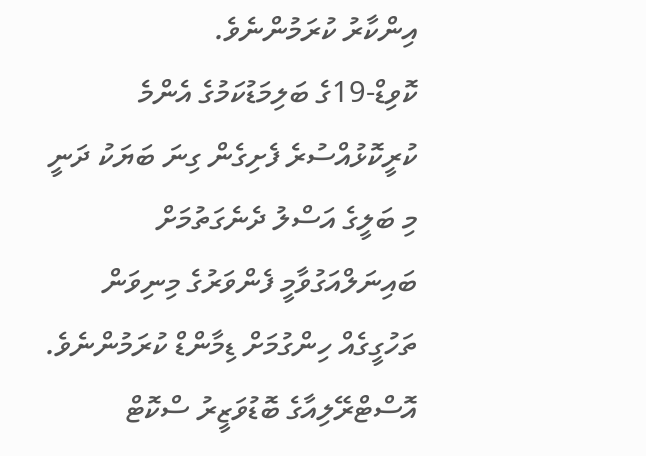އިންކާރު ކުރަމުންނެވެ.
ކޮވިޑް-19ގެ ބަލިމަޑުކަމުގެ އެންމެ ކުރީކޮޅުއްސުރެ ފެށިގެން ގިނަ ބަޔަކު ދަނީ މި ބަލީގެ އަސްލު ދެނެގަތުމަށް ބައިނަލްއަގުވާމީ ފެންވަރުގެ މިނިވަން ތަހުގީގެއް ހިންގުމަށް ޑިމާންޑް ކުރަމުންނެވެ.
އޮސްޓްރޭލިއާގެ ބޮޑުވަޒީރު ސްކޮޓް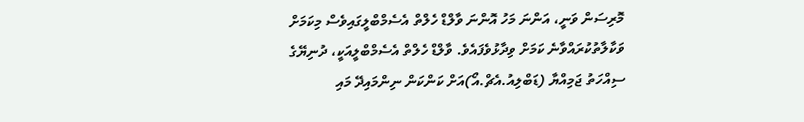މޮރިސަން ވަނީ، އަންނަ މަހު އޮންނަ ވާލްޑް ހެލްތް އެސެމްބްލީގައިވެސް މިކަމަށް ވަކާލާތުކުރައްވާނެ ކަމަށް ވިދާޅުވެފައެވެ. ވާލްޑް ހެލްތް އެސެމްބްލީއަކީ، ދުނިޔޭގެ ސިއްހަތު ޖަމިއްޔާ (ޑަބްލިއު.އެޗް.އޯ)އަށް ކަންކަން ނިންމައިދޭ މައި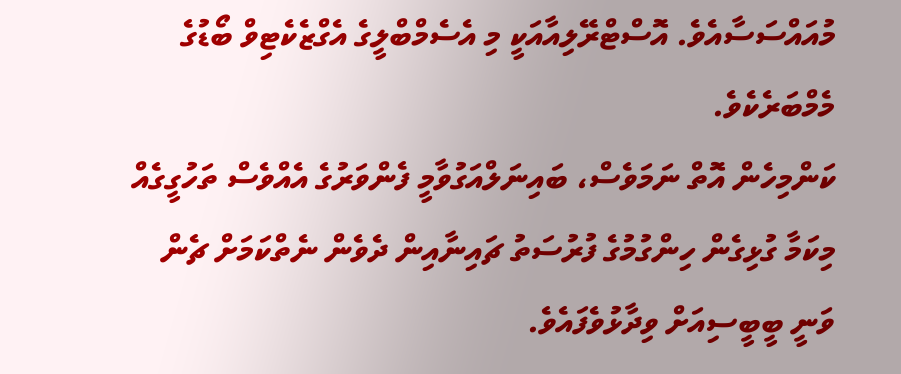މުއައްސަސާއެވެ. އޮސްޓްރޭލިއާއަކީ މި އެސެމްބްލީގެ އެގްޒެކެޓިވް ބޯޑުގެ މެމްބަރެކެވެ.
ކަންމިހެން އޮތް ނަމަވެސް، ބައިނަލްއަގުވާމީ ފެންވަރުގެ އެއްވެސް ތަހުގީގެއް މިކަމާ ގުޅިގެން ހިންގުމުގެ ފުރުސަތު ޗައިނާއިން ދެވެން ނެތްކަމަށް ޗެން ވަނީ ބީބީސިއަށް ވިދާޅުވެފައެވެ.